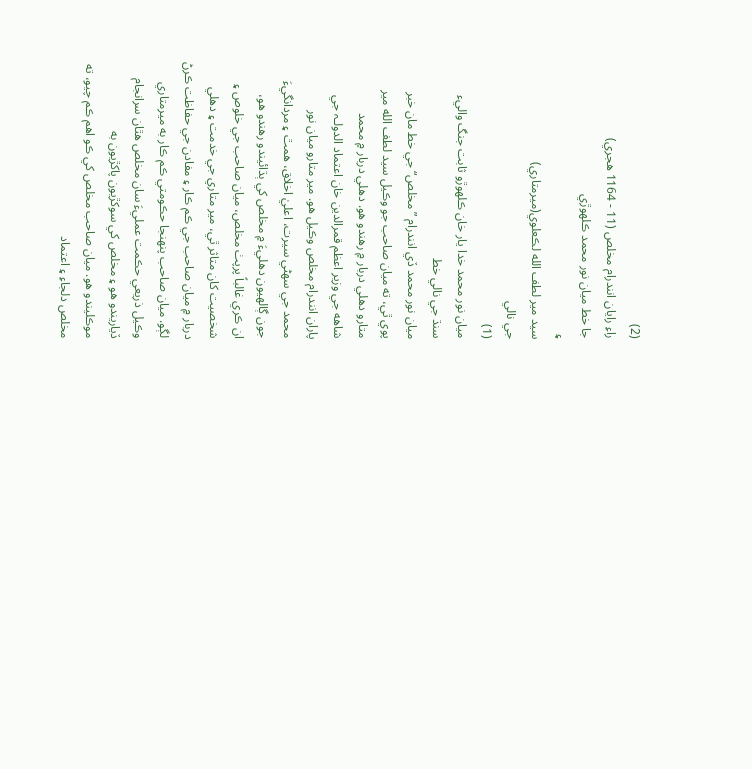(2)
راءِ رايان انندرام مخلص (11 - 1164 هجري)
جا خط ميان نور محمد ڪلهوڙي
۽
سيد مير لطف الله لڪعلوي(ميرمتاري)
جي نالي
(1)
ميان نور محمد خدا يار خان ڪلهوڙو ثابت جنگ واليء
سنڌ جي نالي خط
ميان نور محمد ڏي انندرام ”مخلص“ جي خط مان خبر
پوي ٿي، ته ميان صاحب جو وڪيل سيد لطف الله مير
متارو دهلي دربار ۾ رهندو هو. دهلي دربار ۾ محمد
شاهه جي وزير اعظم قمرالدين خان اعتماد الدولـہ جي
پاران انندرام مخلص وڪيل هو. مير متارو ميان نور
محمد جي سهڻي سيرت، اعليٰ اخلاق، همٿ ۽ مردانگيءَ
جون ڳالهيون دهليءَ ۾ مخلص کي ٻڌائيندو رهندو هو،
ان ڪري غالباً پرپٺ مخلص، ميان صاحب جي خلوص ۽
شخصيت کان متاثر ٿي، مير متاري جي خدمت ۽ دهلي
دربار ۾ ميان صاحب جي ڪم ڪار ۽ مفادن جي حفاظت ڪرڻ
لڳو. ميان صاحب پنهنجا حڪومتي ڪم ڪار به ميرمتاري
وڪيل ذريعي حڪمت عمليءَ سان مخلص هٿان سرانجام
ڏياريندو هو ۽ مخلص کي سوکڙيون پاکڙيون به
موڪليندو هو. ميان صاحب مخلص کي ڪو اهم ڪم چيو، ته
مخلص دلجاءِ ۽ اعتماد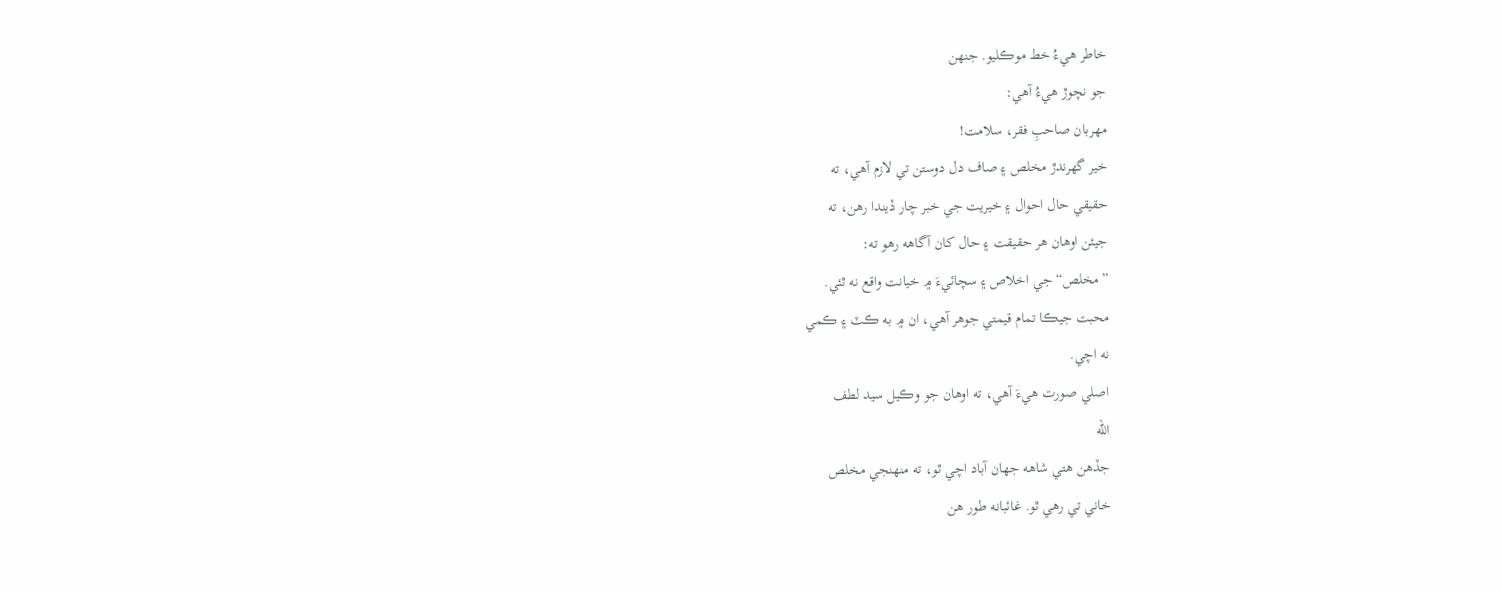خاطر هيءُ خط موڪليو. جنهن
جو نچوڙ هيءُ آهي:
مهربان صاحبِ فقر، سلامت!
خير گهرندڙ مخلص ۽ صاف دل دوستن تي لازم آهي، ته
حقيقي حال احوال ۽ خيريت جي خبر چار ڏيندا رهن، ته
جيئن اوهان هر حقيقت ۽ حال کان آگاهه رهو ته:
”مخلص“ جي اخلاص ۽ سچائيءَ ۾ خيانت واقع نه ٿئي.
محبت جيڪا تمام قيمتي جوهر آهي، ان ۾ به ڪٽ ۽ ڪمي
نه اچي.
اصلي صورت هيءَ آهي، ته اوهان جو وڪيل سيد لطف
الله
جڏهن هتي شاهه جهان آباد اچي ٿو، ته منهنجي مخلص
خاني تي رهي ٿو. غائبانه طور هن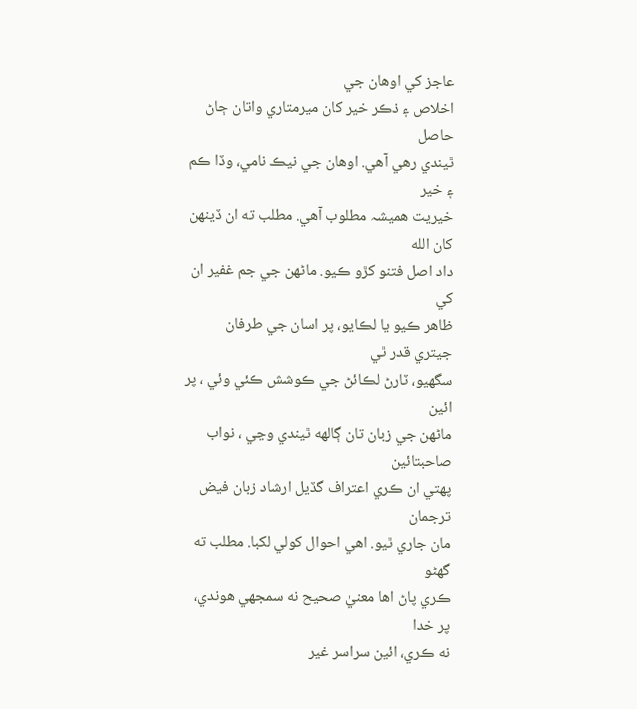عاجز کي اوهان جي
اخلاص ۽ ذڪر خير کان ميرمتاري واتان ڄاڻ حاصل
ٿيندي رهي آهي. اوهان جي نيڪ نامي، وڏا ڪم ۽ خير
خيريت هميشہ مطلوب آهي. مطلب ته ان ڏينهن کان الله
داد اصل فتنو کڙو ڪيو. ماڻهن جي جم غفير ان کي
ظاهر ڪيو يا لڪايو، پر اسان جي طرفان جيتري قدر ٿي
سگهيو، ٽارڻ لڪائڻ جي ڪوشش ڪئي وئي ، پر ائين
ماڻهن جي زبان تان ڳالهه ٿيندي وڃي ، نواب صاحبتائين
پهتي ان ڪري اعتراف گڏيل ارشاد زبان فيض ترجمان
مان جاري ٿيو. اهي احوال کولي لکبا. مطلب ته گهڻو
ڪري پاڻ اها معنيٰ صحيح نه سمجهي هوندي، پر خدا
نه ڪري، ائين سراسر غير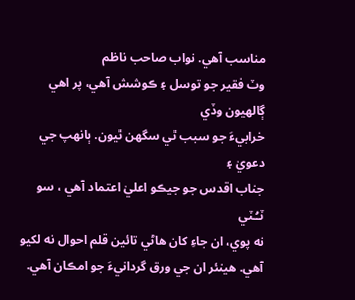مناسب آهي. نواب صاحب ناظم
وٽ فقير جو توسل ۽ ڪوشش آهي، پر اهي ڳالهيون وڏي
خرابيءَ جو سبب ٿي سگهن ٿيون. ٻانهپ جي دعويٰ ۽
جناب اقدس جو جيڪو اعليٰ اعتماد آهي ، سو ٽـُـٽي
نه پوي، ان جاءِ کان هاڻي تائين قلم احوال نه لکيو
آهي. هينئر ان جي ورق گردانيءَ جو امڪان آهي.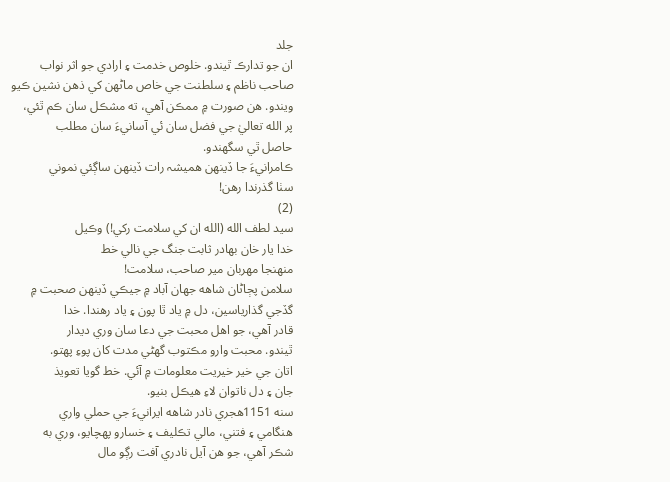جلد
ان جو تدارڪ ٿيندو. خلوص خدمت ۽ ارادي جو اثر نواب
صاحب ناظم ۽ سلطنت جي خاص ماڻهن کي ذهن نشين ڪيو
ويندو. هن صورت ۾ ممڪن آهي، ته مشڪل سان ڪم ٿئي،
پر الله تعاليٰ جي فضل سان ئي آسانيءَ سان مطلب
حاصل ٿي سگهندو.
ڪامرانيءَ جا ڏينهن هميشہ رات ڏينهن ساڳئي نموني
سٺا گذرندا رهن!
(2)
سيد لطف الله (الله ان کي سلامت رکي!) وڪيل
خدا يار خان بهادر ثابت جنگ جي نالي خط
منهنجا مهربان مير صاحب، سلامت!
سلامن پڄاڻان شاهه جهان آباد ۾ جيڪي ڏينهن صحبت ۾
گڏجي گذارياسين، دل ۾ ياد ٿا پون ۽ ياد رهندا. خدا
قادر آهي، جو اهل محبت جي دعا سان وري ديدار
ٿيندو. محبت وارو مڪتوب گهڻي مدت کان پوءِ پهتو.
اتان جي خير خيريت معلومات ۾ آئي. خط گويا تعويذ
جان ۽ دل ناتوان لاءِ هيڪل بنيو.
سنه 1151هجري نادر شاهه ايرانيءَ جي حملي واري
هنگامي ۽ فتني، مالي تڪليف ۽ خسارو پهچايو، وري به
شڪر آهي، جو هن آيل نادري آفت رڳو مال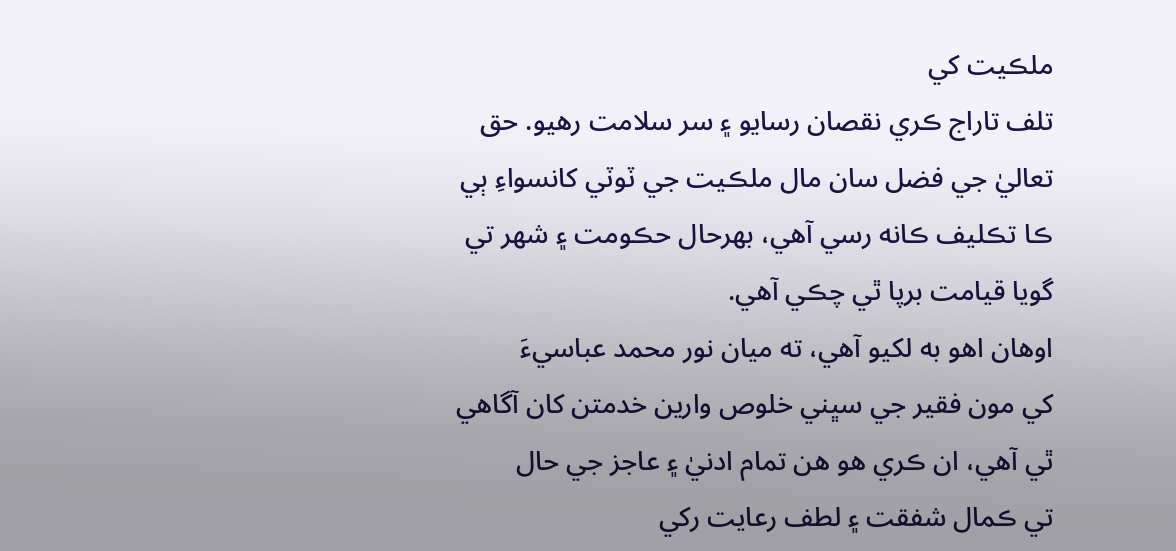ملڪيت کي
تلف تاراج ڪري نقصان رسايو ۽ سر سلامت رهيو. حق
تعاليٰ جي فضل سان مال ملڪيت جي ٽوٽي کانسواءِ ٻي
ڪا تڪليف ڪانه رسي آهي، بهرحال حڪومت ۽ شهر تي
گويا قيامت برپا ٿي چڪي آهي.
اوهان اهو به لکيو آهي، ته ميان نور محمد عباسيءَ
کي مون فقير جي سڀني خلوص وارين خدمتن کان آگاهي
ٿي آهي، ان ڪري هو هن تمام ادنيٰ ۽ عاجز جي حال
تي ڪمال شفقت ۽ لطف رعايت رکي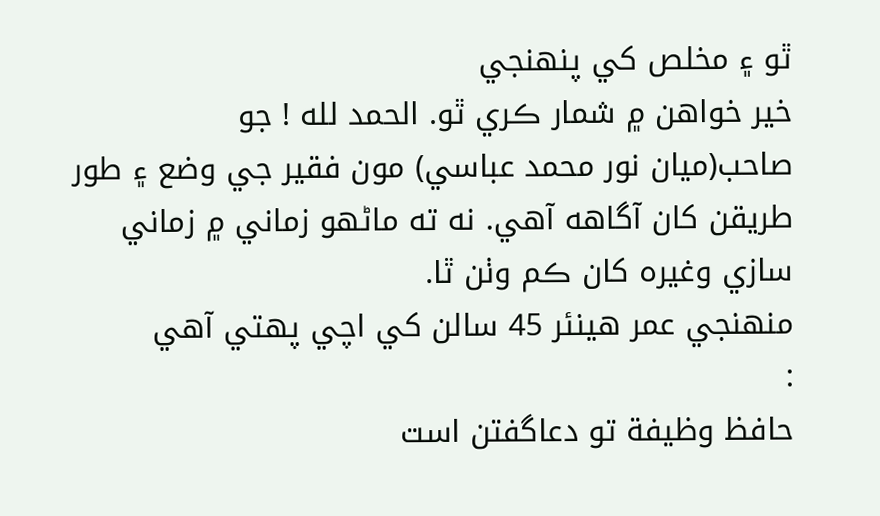ٿو ۽ مخلص کي پنهنجي
خير خواهن ۾ شمار ڪري ٿو. الحمد لله ! جو
صاحب(ميان نور محمد عباسي) مون فقير جي وضع ۽ طور
طريقن کان آگاهه آهي. نه ته ماڻهو زماني ۾ زماني
سازي وغيره کان ڪم وٺن ٿا.
منهنجي عمر هينئر 45 سالن کي اچي پهتي آهي
:
حافظ وظيفة تو دعاگفتن است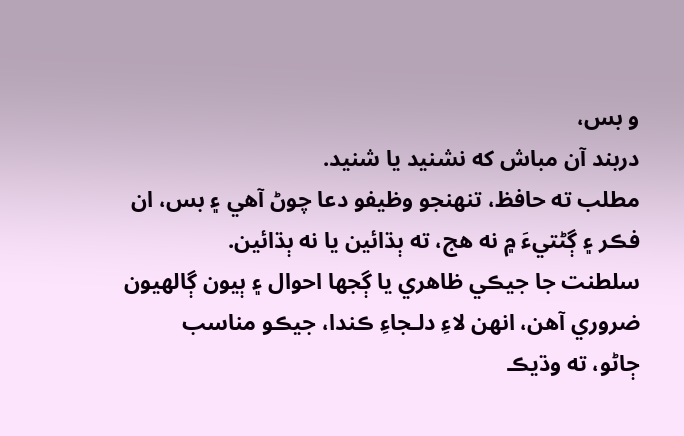و بس،
دربند آن مباش که نشنيد يا شنيد.
مطلب ته حافظ، تنهنجو وظيفو دعا چوڻ آهي ۽ بس، ان
فڪر ۽ ڳڻتيءَ ۾ نه هج، ته ٻڌائين يا نه ٻڌائين.
سلطنت جا جيڪي ظاهري يا ڳجها احوال ۽ ٻيون ڳالهيون
ضروري آهن، انهن لاءِ دلـجاءِ ڪندا، جيڪو مناسب
ڄاڻو، ته وڌيڪ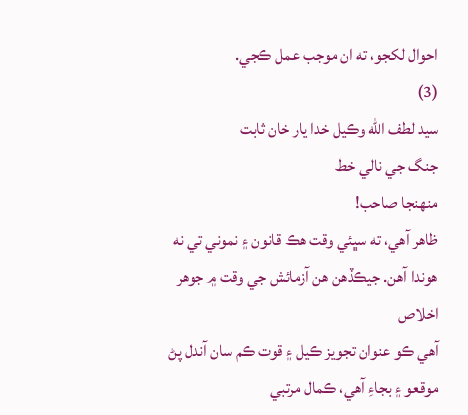احوال لکجو، ته ان موجب عمل ڪجي.
(3)
سيد لطف الله وڪيل خدا يار خان ثابت
جنگ جي نالي خط
منهنجا صاحب!
ظاهر آهي، ته سڀئي وقت هڪ قانون ۽ نموني تي نه
هوندا آهن. جيڪڏهن هن آزمائش جي وقت ۾ جوهر اخلاص
آهي ڪو عنوان تجويز ڪيل ۽ قوت ڪم سان آندل پڻ
موقعو ۽ بجاءِ آهي، ڪمال مرتبي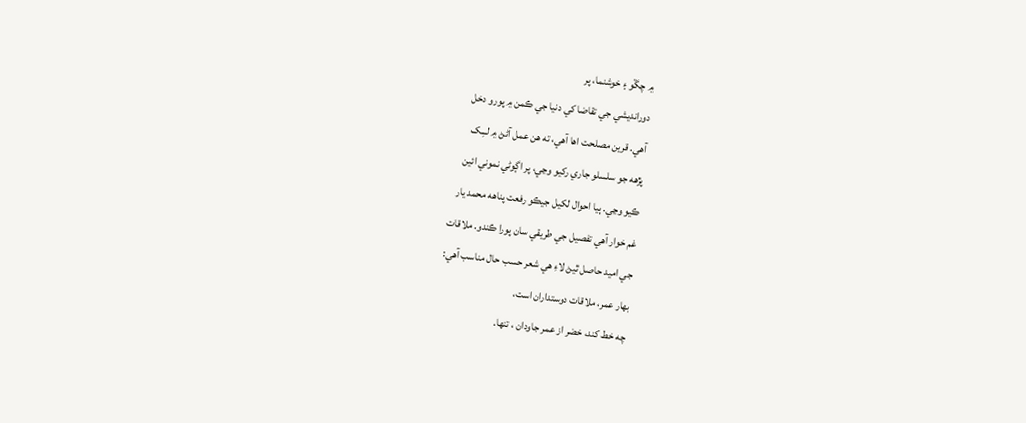۾ چڱو ۽ خوشنما، پر
دورانديشي جي تقاضا کي دنيا جي ڪمن ۾ پورو دخل
آهي. قرين مصلحت اها آهي، ته هن عمل آڻڻ ۾ لــِـک
پڙهه جو سلسلو جاري رکيو وڃي، پر اڳوڻي نموني ائين
ڪيو وڃي. ٻيا احوال لکيل جيڪو رفعت پناهه محمد يار
غم خوار آهي تفصيل جي طريقي سان پورا ڪندو. ملاقات
جي اميد حاصل ٿيڻ لاءِ هي شعر حسب حال مناسب آهي:
بهار عمر، ملاقات دوستداران است،
چه خط کند، خضر از عمر جاودان ، تنها.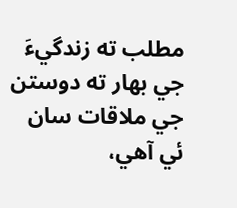مطلب ته زندگيءَ جي بهار ته دوستن جي ملاقات سان
ئي آهي،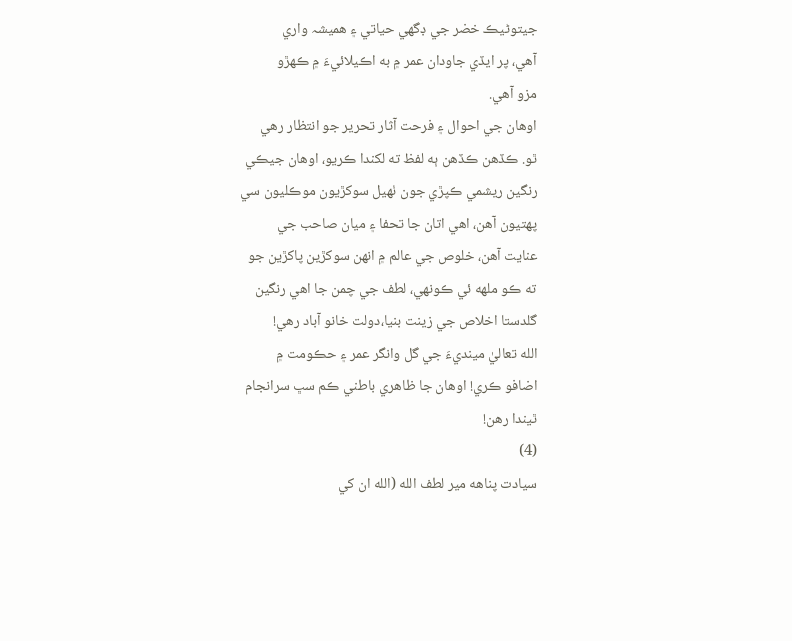جيتوڻيڪ خضر جي ڊگهي حياتي ۽ هميشہ واري
آهي، پر ايڏي جاودان عمر ۾ به اڪيلائيءَ ۾ ڪهڙو
مزو آهي.
اوهان جي احوال ۽ فرحت آثار تحرير جو انتظار رهي
ٿو. ڪڏهن ڪڏهن ٻه لفظ ته لکندا ڪريو، اوهان جيڪي
رنگين ريشمي ڪپڙي جون ٺهيل سوکڙيون موڪليون سي
پهتيون آهن، اهي اتان جا تحفا ۽ ميان صاحب جي
عنايت آهن، خلوص جي عالم ۾ انهن سوکڙين پاکڙين جو
ته ڪو ملهه ئي ڪونهي، لطف جي چمن جا اهي رنگين
گلدستا اخلاص جي زينت بنيا،دولت خانو آباد رهي!
الله تعاليٰ مينديءَ جي گل وانگر عمر ۽ حڪومت ۾
اضافو ڪري! اوهان جا ظاهري باطني ڪم سڀ سرانجام
ٿيندا رهن!
(4)
سيادت پناهه مير لطف الله (الله ان کي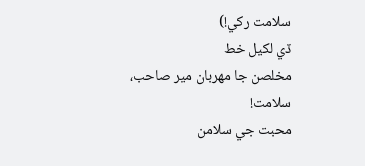سلامت رکي!)
ڏي لکيل خط
مخلصن جا مهربان مير صاحب، سلامت!
محبت جي سلامن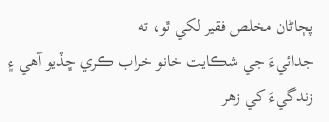پڄاڻان مخلص فقير لکي ٿو، ته
جدائيءَ جي شڪايت خانو خراب ڪري ڇڏيو آهي ۽
زندگيءَ کي زهر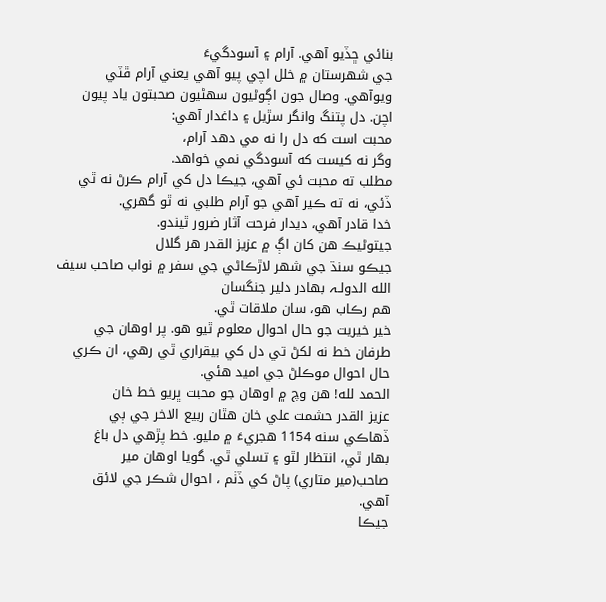بنائي ڇڏيو آهي. آرام ۽ آسودگيءَ
جي شهرستان ۾ خلل اچي پيو آهي يعني آرام ڦٽي
ويوآهي. وصال جون اڳوڻيون سهڻيون صحبتون ياد پيون
اچن. دل پتنگ وانگر سڙيل ۽ داغدار آهي:
محبت است که دل را نه مي دهد آرام،
وگر نه کيست که آسودگي نمي خواهد.
مطلب ته محبت ئي آهي، جيڪا دل کي آرام ڪرڻ نه ٿي
ڏئي، نه ته ڪير آهي جو آرام طلبي نه ٿو گهري.
خدا قادر آهي، ديدار فرحت آثار ضرور ٿيندو.
جيتوڻيڪ هن کان اڳ ۾ عزيز القدر هر گلال
جيڪو سنڌ جي شهر لاڙڪاڻي جي سفر ۾ نواب صاحب سيف
الله الدولـہ بهادر دلير جنگسان
هم رڪاب هو، سان ملاقات ٿي.
خير خيريت جو حال احوال معلوم ٿيو هو. پر اوهان جي
طرفان خط نه لکڻ تي دل کي بيقراري ٿي رهي، ان ڪري
حال احوال موڪلڻ جي اميد هئي.
الحمد لله! هن وچ ۾ اوهان جو محبت ڀريو خط خان
عزيز القدر حشمت علي خان هٿان ربيع الاخر جي ٻي
ڏهاڪي سنه 1154 هجريءَ ۾ مليو. خط پڙهي دل باغ
بهار ٿي، انتظار لٿو ۽ تسلي ٿي. گويا اوهان مير
صاحب(مير متاري) پاڻ کي ڏٺم ، احوال شڪر جي لائق
آهي.
جيڪا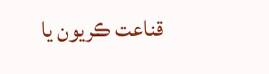قناعت ڪريون يا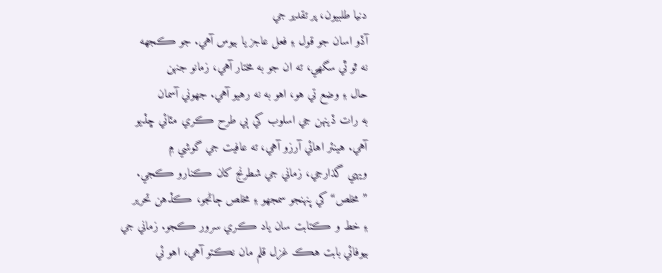دنيا طلبيون، پر تقدير جي
آڏو اسان جو قول ۽ فعل عاجز يا بيوس آهي. جو ڪجهه
نه ٿو ٿي سگهي، ته ان جو به مختار آهي، زمانو جنهن
حال ۽ وضع تي هو، اهو به نه رهيو آهي. جهوني آسمان
به رات ڏينهن جي اسلوب کي ٻي طرح ڪري مٽائي ڇڏيو
آهي. هينئر اهائي آرزو آهي، ته عافيت جي گوشي ۾
ويهي گذارجي، زماني جي شطرنج کان ڪنارو ڪجي.
”مخلص“ کي پنهنجو سمجهو ۽ مخلص ڄاڻجو، ڪڏهن تحرير
۽ خط و ڪتابت سان ياد ڪري سرور ڪجو. زماني جي
بيوفائي بابت هڪ غزل قلم مان نڪتو آهي، اهو ئي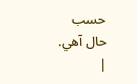حسب
حال آهي.
|